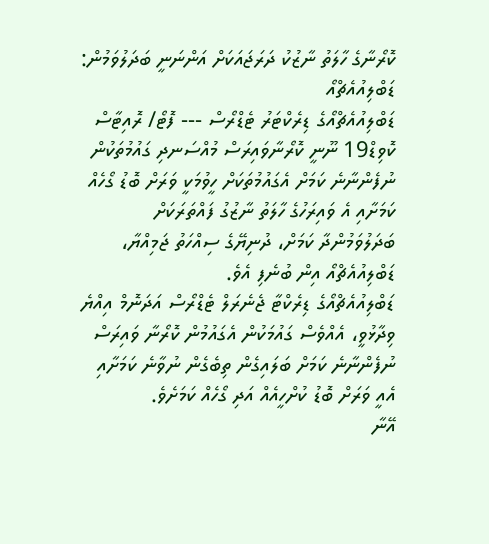ކޮރޯނާގެ ހާލަތު ނާޒުކު ދަރަޖައަކަށް އަންނަނީ ބަދަލުވަމުން: ޑަބްލިއުއެޗްއޯ
ޑަބްލިއުއެޗްއޯގެ ޑިރެކްޓަރު ޓެޑްރޯސް --- ފޮޓޯ/ ރޮއިޓާސް
ކޮވިޑް19 ނޫނީ ކޮރޯނާވައިރަސް މުއްސަނދި ގައުމުތަކުން ނުފެންނާނެ ކަމަށް އެގައުމުތަކަށް ހީވުމަކީ ވަރަށް ބޮޑު ގޯހެއް ކަމަށާއި އެ ވައިރަހުގެ ހާލަތު ނާޒުގު ފައްތަރަކަށް ބަދަލުވަމުންދާ ކަމަށް، ދުނިޔޭގެ ސިއްހަތު ޖަމިއްޔާ، ޑަބްލިއުއެޗްއޯ އިން ބުނެފި އެވެ.
ޑަބްލިއުއެޗްއޯގެ ޑިރެކްޓާ ޖެނެރަލް ޓެޑްރޯސް އަދަނޮމް އިއްޔެ ވިދާޅުވީ، އެއްވެސް ގައުމަކުން އެގައުމުން ކޮރޯނާ ވައިރަސް ނުފެންނާނެ ކަމަށް ބަލައިގެން ތިބެގެން ނުވާނެ ކަމަށާއި އެއީ ވަރަށް ބޮޑު ކުށްހީއެއް އަދި ގޯހެއް ކަމަށެވެ.
އޭނާ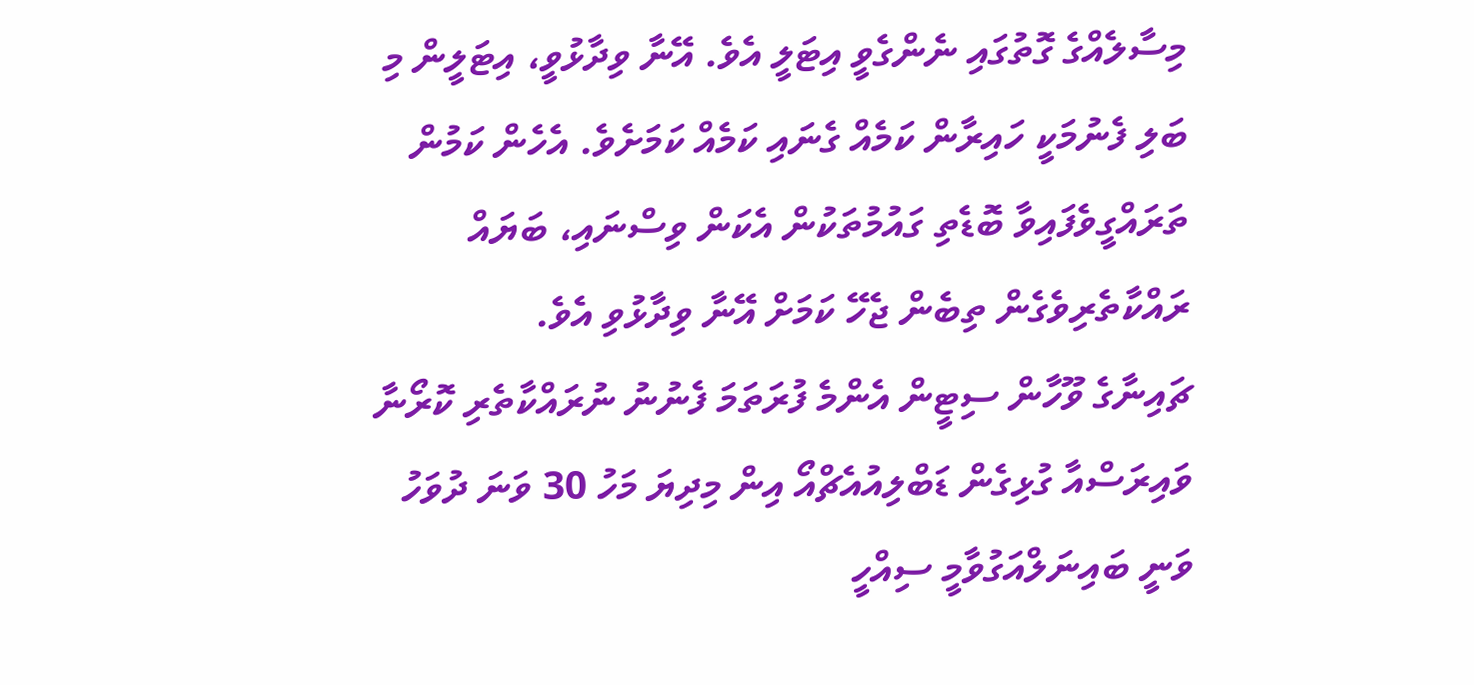މިސާލެއްގެ ގޮތުގައި ނެންގެވީ އިޓަލީ އެވެ. އޭނާ ވިދާޅުވީ، އިޓަލީން މި ބަލި ފެނުމަކީ ހައިރާން ކަމެއް ގެނައި ކަމެއް ކަމަށެވެ. އެހެން ކަމުން ތަރައްގީވެފައިވާ ބޮޑެތި ގައުމުތަކުން އެކަން ވިސްނައި، ބަޔައް ރައްކާތެރިވެގެން ތިބެން ޖެހޭ ކަމަށް އޭނާ ވިދާޅުވި އެވެ.
ޗައިނާގެ ވޫހާން ސިޓީން އެންމެ ފުރަތަމަ ފެނުނު ނުރައްކާތެރި ކޮރޯނާ ވައިރަސްއާ ގުޅިގެން ޑަބްލިއުއެޗްއޯ އިން މިދިޔަ މަހު 30 ވަނަ ދުވަހު ވަނީ ބައިނަލްއަގުވާމީ ސިއްހީ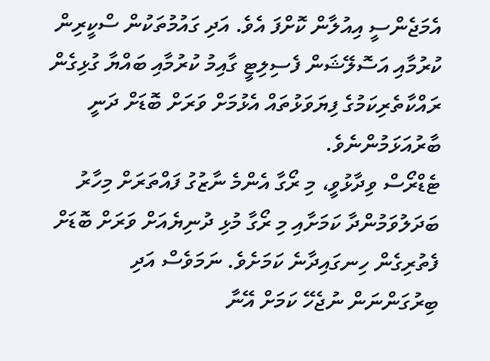އެމަޖެންސީ އިއުލާން ކޮށްފަ އެވެ. އަދި ގައުމުތަކުން ސްކީރިން ކުރުމާއި އަސޮލޭޝަން ފެސިލިޓީ ގާއިމު ކުރުމާއި ބައްޔާ ގުޅިގެން ރައްކާތެރިކަމުގެ ފިޔަވަޅުތައް އެޅުމަށް ވަރަށް ބޮޑަށް ދަނީ ބާރުއަޅަމުންނެވެ.
ޓެޑްރޯސް ވިދާޅުވީ، މި ރޯގާ އެންމެ ނާޒުގު ފައްތަރަށް މިހާރު ބަދަލުވަމުންދާ ކަމަށާއި މި ރޯގާ މުޅި ދުނިޔެއަށް ވަރަށް ބޮޑަށް ފެތުރިގެން ހިނގައިދާނެ ކަމަށެވެ. ނަމަވެސް އަދި ބިރުގަންނަން ނުޖެހޭ ކަމަށް އޭނާ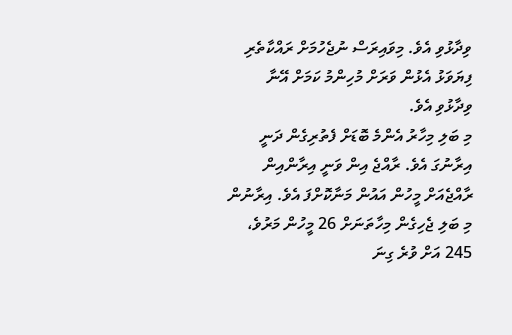ވިދާޅުވި އެވެ. މިވައިރަސް ނުޖެހުމަށް ރައްކާތެރި ފިޔަވަޅު އެޅުން ވަރަށް މުހިންމު ކަމަށް އޭނާ ވިދާޅުވި އެވެ.
މި ބަލި މިހާރު އެންމެ ބޮޑަށް ފެތުރިގެން ދަނީ އިރާނުގަ އެވެ. ރާއްޖެ އިން ވަނީ އިރާންއިން ރާއްޖެއަށް މީހުން އައުން މަނާކޮށްފަ އެވެ. އިރާނުން މި ބަލި ޖެހިގެން މިހާތަނަށް 26 މީހުން މަރުވެ، 245 އަށް ވުރެ ގިނަ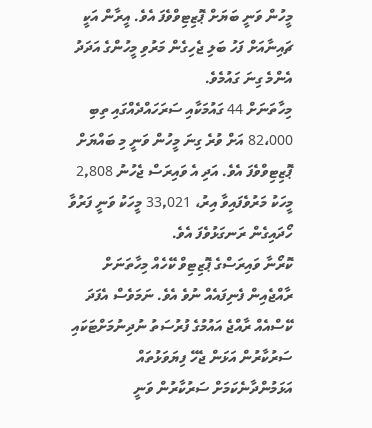މީހުން ވަނީ ބަޔަށް ޕޮޒިޓިވްވެފަ އެވެ. އީރާން އަކީ ޗައިނާއަށް ފަހު ބަލި ޖެހިގެން މަރުވި މީހުންގެ އަދަދު އެންމެ ގިނަ ގައުމެވެ.
މިހާތަނަށް 44 ގައުމަކާއި ސަރަހައްދެއްގައި ތިބި 82،000 އަށް ވުރެ ގިނަ މީހުން ވަނީ މި ބައްޔަށް ޕޮޒިޓިވްވެފަ އެވެ. އަދި އެ ވައިރަސް ޖެހުނު 2,808 މީހަކު މަރުވެފައިވާ އިރު، 33,021 މީހަކު ވަނީ ފަރުވާ ހޯދައިގެން ރަނގަޅުވެފަ އެވެ.
ކޮރޯނާ ވައިރަސްގެ ޕޮޒިޓިވް ކޭހެއް މިހާތަނަށް ރާއްޖެއިން ފެނިފައެއް ނުވެ އެވެ. ނަމަވެސް އެފަދަ ކޭސްއެއް ރާއްޖެ އައުމުގެ ފުރުސަތު ނުދިނުމަށްޓަކައި ސަރުކާރުން އަޅަން ޖެހޭ ފިޔަވަޅުތައް އަޅަމުންދާނެކަމަށް ސަރުކާރުން ވަނީ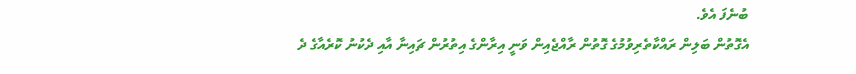ބުނެފަ އެވެ.
އެގޮތުން ބަލިން ރައްކާތެރިވުމުގެ ގޮތުން ރާއްޖެއިން ވަނީ އިރާންގެ އިތުރުން ޗައިނާ އާއި ދެކުނު ކޮރެއާގެ ދެ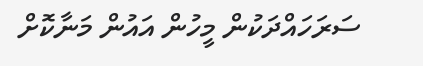ސަރަހައްދަކުން މީހުން އައުން މަނާކޮށް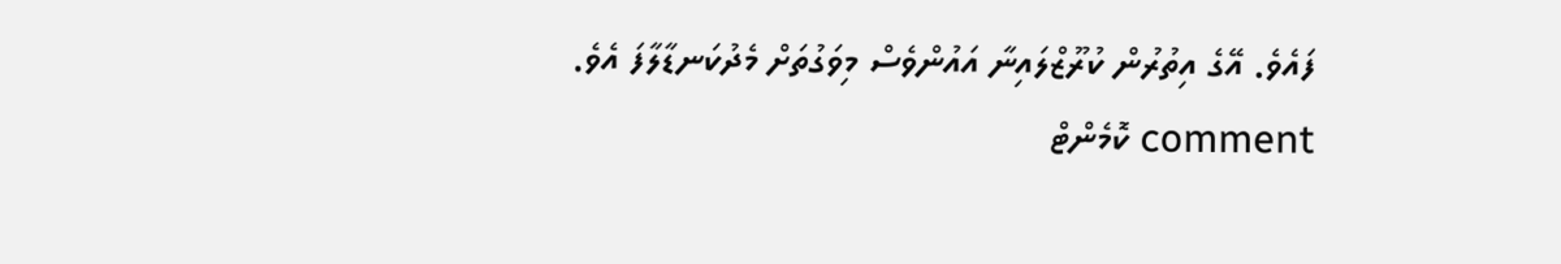ފައެވެ. އޭގެ އިތުރުން ކުރޫޒްލައިނާ އައުންވެސް މިވަގުތަށް މެދުކަނޑާލާފަ އެވެ.
comment ކޮމެންޓް